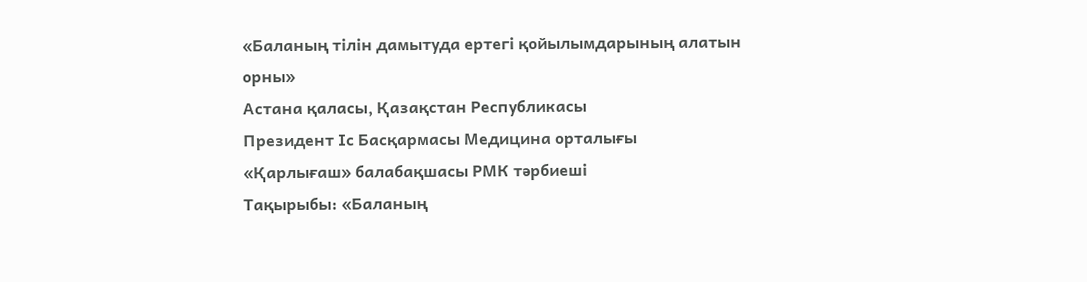«Баланың тілін дамытуда ертегі қойылымдарының алатын орны»
Астана қаласы, Қазақстан Республикасы
Президент Іс Басқармасы Медицина орталығы
«Қарлығаш» балабақшасы РМК тәрбиеші
Тақырыбы: «Баланың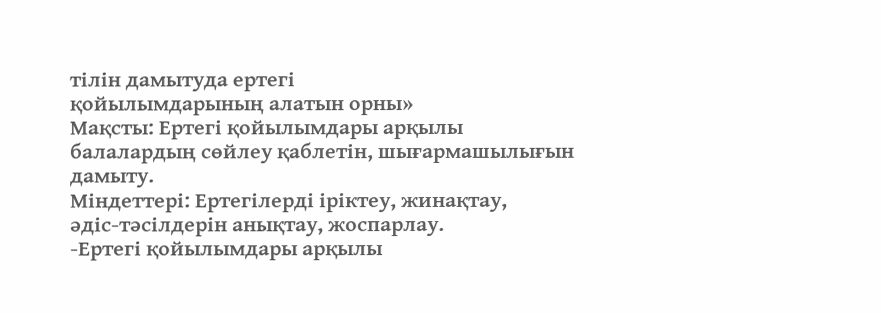тілін дамытуда ертегі
қойылымдарының алатын орны»
Мақсты: Ертегі қойылымдары арқылы
балалардың сөйлеу қаблетін, шығармашылығын
дамыту.
Міндеттері: Ертегілерді іріктеу, жинақтау,
әдіс-тәсілдерін анықтау, жоспарлау.
-Ертегі қойылымдары арқылы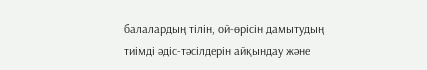балалардың тілін, ой-өрісін дамытудың
тиімді әдіс-тәсілдерін айқындау және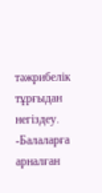тәжрибелік тұрғыдан
негіздеу.
-Балаларға арналған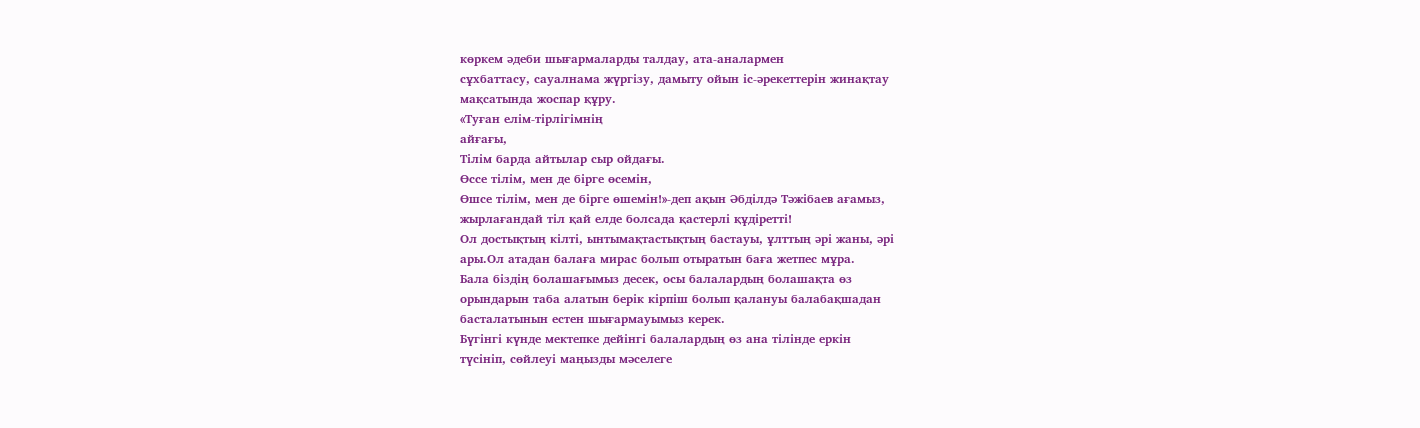көркем әдеби шығармаларды талдау, ата-аналармен
сұхбаттасу, сауалнама жүргізу, дамыту ойын іс-әрекеттерін жинақтау
мақсатында жоспар құру.
«Туған елім-тірлігімнің
айғағы,
Тілім барда айтылар сыр ойдағы.
Өссе тілім, мен де бірге өсемін,
Өшсе тілім, мен де бірге өшемін!»-деп ақын Әбділдә Тәжібаев ағамыз,
жырлағандай тіл қай елде болсада қастерлі құдіретті!
Ол достықтың кілті, ынтымақтастықтың бастауы, ұлттың әрі жаны, әрі
ары.Ол атадан балаға мирас болып отыратын баға жетпес мұра.
Бала біздің болашағымыз десек, осы балалардың болашақта өз
орындарын таба алатын берік кірпіш болып қалануы балабақшадан
басталатынын естен шығармауымыз керек.
Бүгінгі күнде мектепке дейінгі балалардың өз ана тілінде еркін
түсініп, сөйлеуі маңызды мәселеге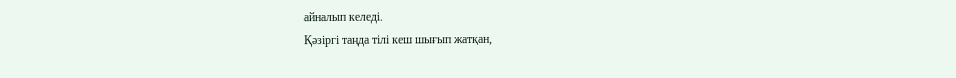айналып келеді.
Қәзіргі таңда тілі кеш шығып жатқан,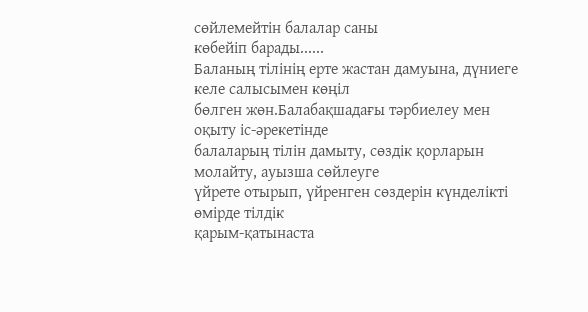сөйлемейтін балалар саны
көбейіп барады......
Баланың тілінің ерте жастан дамуына, дүниеге келе салысымен көңіл
бөлген жөн.Балабақшадағы тәрбиелеу мен оқыту іс-әрекетінде
балаларың тілін дамыту, сөздік қорларын молайту, ауызша сөйлеуге
үйрете отырып, үйренген сөздерін күнделікті өмірде тілдік
қарым-қатынаста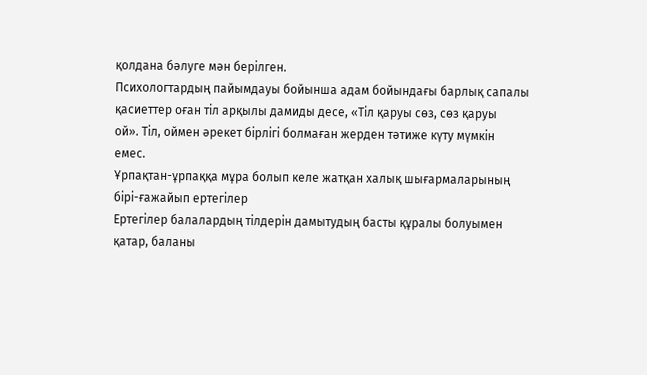қолдана бәлуге мән берілген.
Психологтардың пайымдауы бойынша адам бойындағы барлық сапалы
қасиеттер оған тіл арқылы дамиды десе, «Тіл қаруы сөз, сөз қаруы
ой». Тіл, оймен әрекет бірлігі болмаған жерден тәтиже күту мүмкін
емес.
Ұрпақтан-ұрпаққа мұра болып келе жатқан халық шығармаларының
бірі-ғажайып ертегілер
Ертегілер балалардың тілдерін дамытудың басты құралы болуымен
қатар, баланы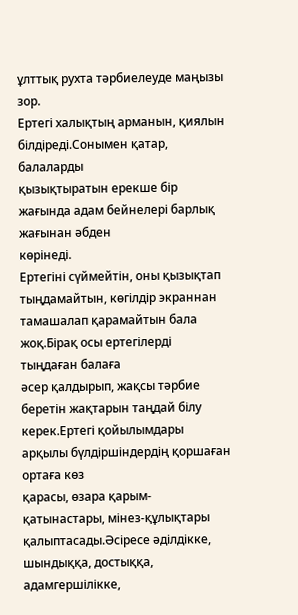ұлттық рухта тәрбиелеуде маңызы зор.
Ертегі халықтың арманын, қиялын білдіреді.Сонымен қатар, балаларды
қызықтыратын ерекше бір жағында адам бейнелері барлық жағынан әбден
көрінеді.
Ертегіні сүймейтін, оны қызықтап тыңдамайтын, көгілдір экраннан
тамашалап қарамайтын бала жоқ.Бірақ осы ертегілерді тыңдаған балаға
әсер қалдырып, жақсы тәрбие беретін жақтарын таңдай білу
керек.Ертегі қойылымдары арқылы бүлдіршіндердің қоршаған ортаға көз
қарасы, өзара қарым-қатынастары, мінез-құлықтары
қалыптасады.Әсіресе әділдікке, шындыққа, достыққа, адамгершілікке,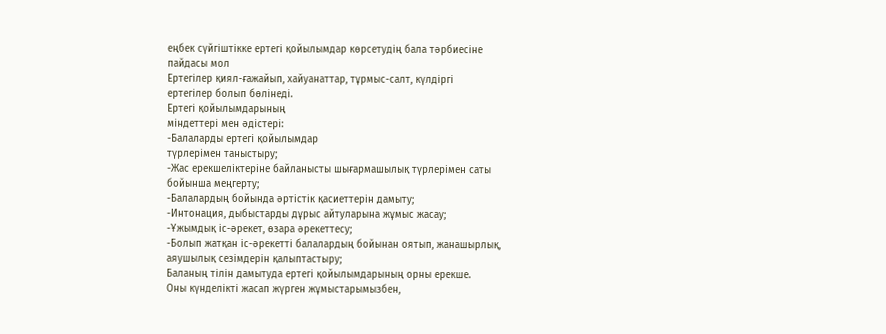еңбек сүйгіштікке ертегі қойылымдар көрсетудің бала тәрбиесіне
пайдасы мол
Ертегілер қиял-ғажайып, хайуанаттар, тұрмыс-салт, күлдіргі
ертегілер болып бөлінеді.
Ертегі қойылымдарының
міндеттері мен әдістері:
-Балаларды ертегі қойылымдар
түрлерімен таныстыру;
-Жас ерекшеліктеріне байланысты шығармашылық түрлерімен саты
бойынша меңгерту;
-Балалардың бойында әртістік қасиеттерін дамыту;
-Интонация, дыбыстарды дұрыс айтуларына жұмыс жасау;
-Ұжымдық іс-әрекет, өзара әрекеттесу;
-Болып жатқан іс-әрекетті балалардың бойынан оятып, жанашырлық,
аяушылық сезімдерін қалыптастыру;
Баланың тілін дамытуда ертегі қойылымдарының орны ерекше.
Оны күнделікті жасап жүрген жұмыстарымызбен,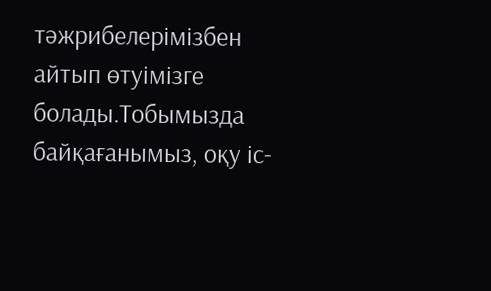тәжрибелерімізбен
айтып өтуімізге болады.Тобымызда байқағанымыз, оқу іс-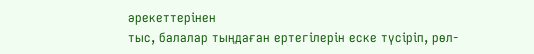әрекеттерінен
тыс, балалар тыңдаған ертегілерін еске түсіріп, рөл-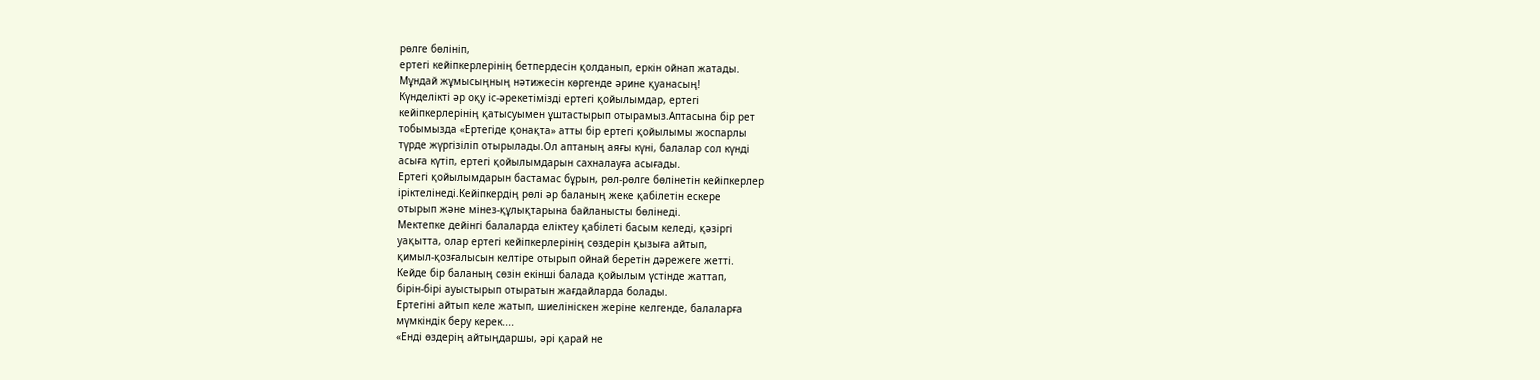рөлге бөлініп,
ертегі кейіпкерлерінің бетпердесін қолданып, еркін ойнап жатады.
Мұндай жұмысыңның нәтижесін көргенде әрине қуанасың!
Күнделікті әр оқу іс-әрекетімізді ертегі қойылымдар, ертегі
кейіпкерлерінің қатысуымен ұштастырып отырамыз.Аптасына бір рет
тобымызда «Ертегіде қонақта» атты бір ертегі қойылымы жоспарлы
түрде жүргізіліп отырылады.Ол аптаның аяғы күні, балалар сол күнді
асыға күтіп, ертегі қойылымдарын сахналауға асығады.
Ертегі қойылымдарын бастамас бұрын, рөл-рөлге бөлінетін кейіпкерлер
іріктелінеді.Кейіпкердің рөлі әр баланың жеке қабілетін ескере
отырып және мінез-құлықтарына байланысты бөлінеді.
Мектепке дейінгі балаларда еліктеу қабілеті басым келеді, қәзіргі
уақытта, олар ертегі кейіпкерлерінің сөздерін қызыға айтып,
қимыл-қозғалысын келтіре отырып ойнай беретін дәрежеге жетті.
Кейде бір баланың сөзін екінші балада қойылым үстінде жаттап,
бірін-бірі ауыстырып отыратын жағдайларда болады.
Ертегіні айтып келе жатып, шиелініскен жеріне келгенде, балаларға
мүмкіндік беру керек....
«Енді өздерің айтыңдаршы, әрі қарай не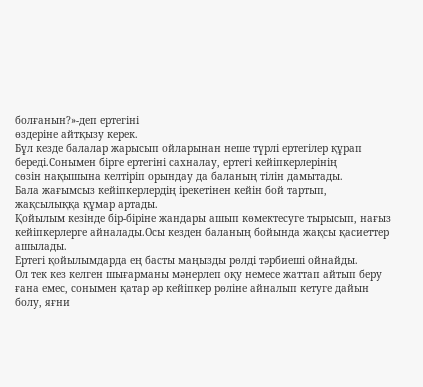болғанын?»-деп ертегіні
өздеріне айтқызу керек.
Бұл кезде балалар жарысып ойларынан неше түрлі ертегілер құрап
береді.Сонымен бірге ертегіні сахналау, ертегі кейіпкерлерінің
сөзін нақышына келтіріп орындау да баланың тілін дамытады.
Бала жағымсыз кейіпкерлердің ірекетінен кейін бой тартып,
жақсылыққа құмар артады.
Қойылым кезінде бір-біріне жандары ашып көмектесуге тырысып, нағыз
кейіпкерлерге айналады.Осы кезден баланың бойында жақсы қасиеттер
ашылады.
Ертегі қойылымдарда ең басты маңызды рөлді тәрбиеші ойнайды.
Ол тек кез келген шығарманы мәнерлеп оқу немесе жаттап айтып беру
ғана емес, сонымен қатар әр кейіпкер рөліне айналып кетуге дайын
болу, яғни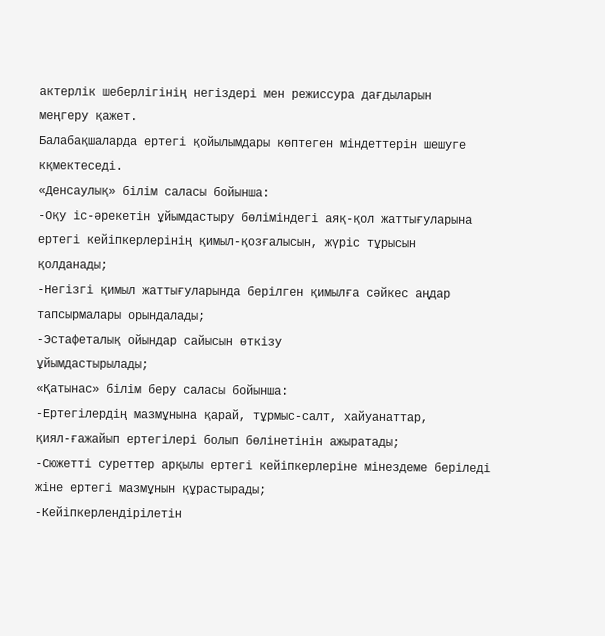актерлік шеберлігінің негіздері мен режиссура дағдыларын
меңгеру қажет.
Балабақшаларда ертегі қойылымдары көптеген міндеттерін шешуге
кқмектеседі.
«Денсаулық» білім саласы бойынша:
-Оқу іс-әрекетін ұйымдастыру бөліміндегі аяқ-қол жаттығуларына
ертегі кейіпкерлерінің қимыл-қозғалысын, жүріс тұрысын
қолданады;
-Негізгі қимыл жаттығуларында берілген қимылға сәйкес аңдар
тапсырмалары орындалады;
-Эстафеталық ойындар сайысын өткізу
ұйымдастырылады;
«Қатынас» білім беру саласы бойынша:
-Ертегілердің мазмұнына қарай, тұрмыс-салт, хайуанаттар,
қиял-ғажайып ертегілері болып бөлінетінін ажыратады;
-Сюжетті суреттер арқылы ертегі кейіпкерлеріне мінездеме беріледі
жіне ертегі мазмұнын құрастырады;
-Кейіпкерлендірілетін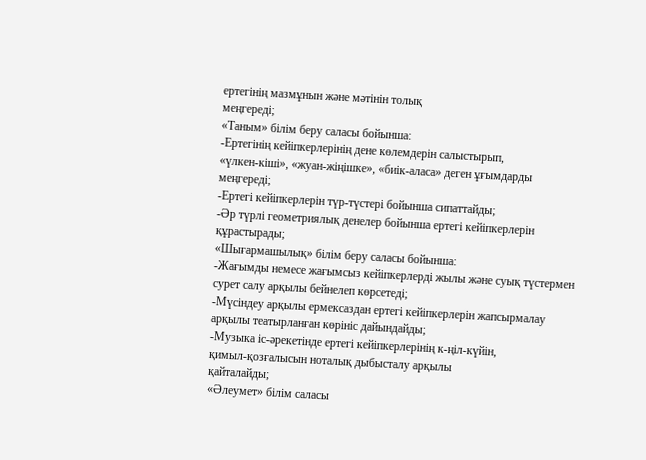ертегінің мазмұнын және мәтінін толық
меңгереді;
«Таным» білім беру саласы бойынша:
-Ертегінің кейіпкерлерінің дене көлемдерін салыстырып,
«үлкен-кіші», «жуан-жіңішке», «биік-аласа» деген ұғымдарды
меңгереді;
-Ертегі кейіпкерлерін түр-түстері бойынша сипаттайды;
-Әр түрлі геометриялық денелер бойынша ертегі кейіпкерлерін
құрастырады;
«Шығармашылық» білім беру саласы бойынша:
-Жағымды немесе жағымсыз кейіпкерлерді жылы және суық түстермен
сурет салу арқылы бейнелеп көрсетеді;
-Мүсіндеу арқылы ермексаздан ертегі кейіпкерлерін жапсырмалау
арқылы театырланған көрініс дайындайды;
-Музыка іс-әрекетінде ертегі кейіпкерлерінің к-ңіл-күйін,
қимыл-қозғалысын ноталық дыбысталу арқылы
қайталайды;
«Әлеумет» білім саласы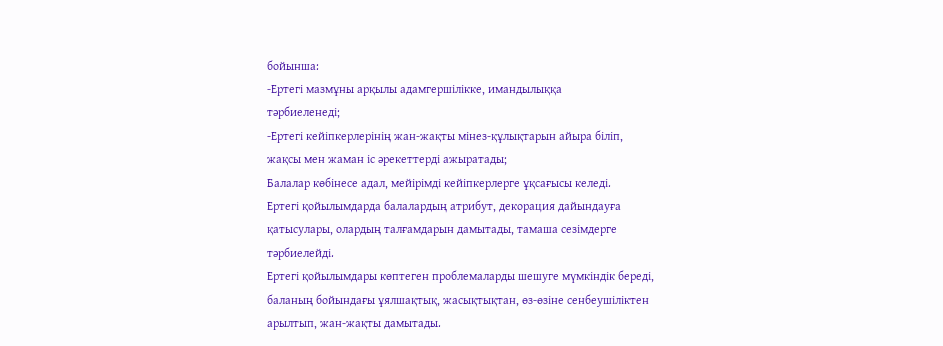бойынша:
-Ертегі мазмұны арқылы адамгершілікке, имандылыққа
тәрбиеленеді;
-Ертегі кейіпкерлерінің жан-жақты мінез-құлықтарын айыра біліп,
жақсы мен жаман іс әрекеттерді ажыратады;
Балалар көбінесе адал, мейірімді кейіпкерлерге ұқсағысы келеді.
Ертегі қойылымдарда балалардың атрибут, декорация дайындауға
қатысулары, олардың талғамдарын дамытады, тамаша сезімдерге
тәрбиелейді.
Ертегі қойылымдары көптеген проблемаларды шешуге мүмкіндік береді,
баланың бойындағы ұялшақтық, жасықтықтан, өз-өзіне сенбеушіліктен
арылтып, жан-жақты дамытады.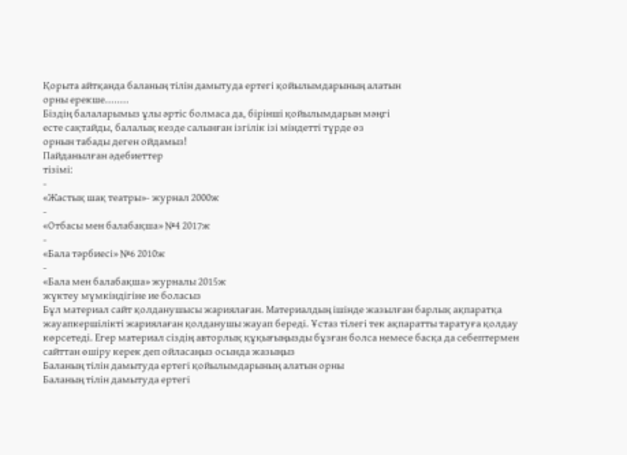Қорыта айтқанда баланың тілін дамытуда ертегі қойылымдарының алатын
орны ерекше........
Біздің балаларымыз ұлы әртіс болмаса да, бірінші қойылымдарын мәңгі
есте сақтайды, балалық кезде салынған ізгілік ізі міндетті түрде өз
орнын табады деген ойдамыз!
Пайданылған әдебиеттер
тізімі:
-
«Жастық шақ театры»- журнал 2000ж
-
«Отбасы мен балабақша» №4 2017ж
-
«Бала тәрбиесі» №6 2010ж
-
«Бала мен балабақша» журналы 2015ж
жүктеу мүмкіндігіне ие боласыз
Бұл материал сайт қолданушысы жариялаған. Материалдың ішінде жазылған барлық ақпаратқа жауапкершілікті жариялаған қолданушы жауап береді. Ұстаз тілегі тек ақпаратты таратуға қолдау көрсетеді. Егер материал сіздің авторлық құқығыңызды бұзған болса немесе басқа да себептермен сайттан өшіру керек деп ойласаңыз осында жазыңыз
Баланың тілін дамытуда ертегі қойылымдарының алатын орны
Баланың тілін дамытуда ертегі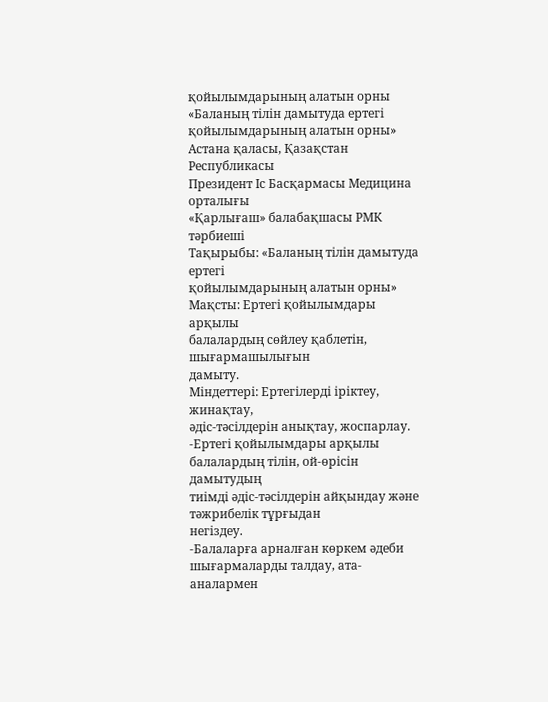қойылымдарының алатын орны
«Баланың тілін дамытуда ертегі қойылымдарының алатын орны»
Астана қаласы, Қазақстан Республикасы
Президент Іс Басқармасы Медицина орталығы
«Қарлығаш» балабақшасы РМК тәрбиеші
Тақырыбы: «Баланың тілін дамытуда ертегі
қойылымдарының алатын орны»
Мақсты: Ертегі қойылымдары арқылы
балалардың сөйлеу қаблетін, шығармашылығын
дамыту.
Міндеттері: Ертегілерді іріктеу, жинақтау,
әдіс-тәсілдерін анықтау, жоспарлау.
-Ертегі қойылымдары арқылы балалардың тілін, ой-өрісін дамытудың
тиімді әдіс-тәсілдерін айқындау және тәжрибелік тұрғыдан
негіздеу.
-Балаларға арналған көркем әдеби шығармаларды талдау, ата-аналармен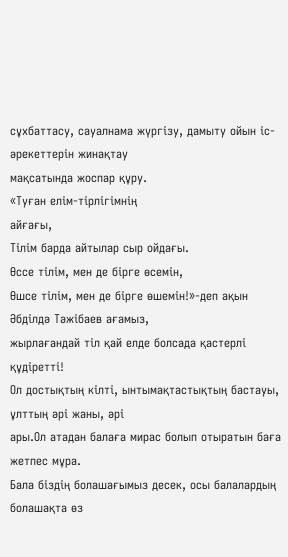сұхбаттасу, сауалнама жүргізу, дамыту ойын іс-әрекеттерін жинақтау
мақсатында жоспар құру.
«Туған елім-тірлігімнің
айғағы,
Тілім барда айтылар сыр ойдағы.
Өссе тілім, мен де бірге өсемін,
Өшсе тілім, мен де бірге өшемін!»-деп ақын Әбділдә Тәжібаев ағамыз,
жырлағандай тіл қай елде болсада қастерлі құдіретті!
Ол достықтың кілті, ынтымақтастықтың бастауы, ұлттың әрі жаны, әрі
ары.Ол атадан балаға мирас болып отыратын баға жетпес мұра.
Бала біздің болашағымыз десек, осы балалардың болашақта өз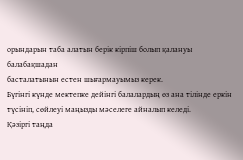орындарын таба алатын берік кірпіш болып қалануы балабақшадан
басталатынын естен шығармауымыз керек.
Бүгінгі күнде мектепке дейінгі балалардың өз ана тілінде еркін
түсініп, сөйлеуі маңызды мәселеге айналып келеді.
Қәзіргі таңда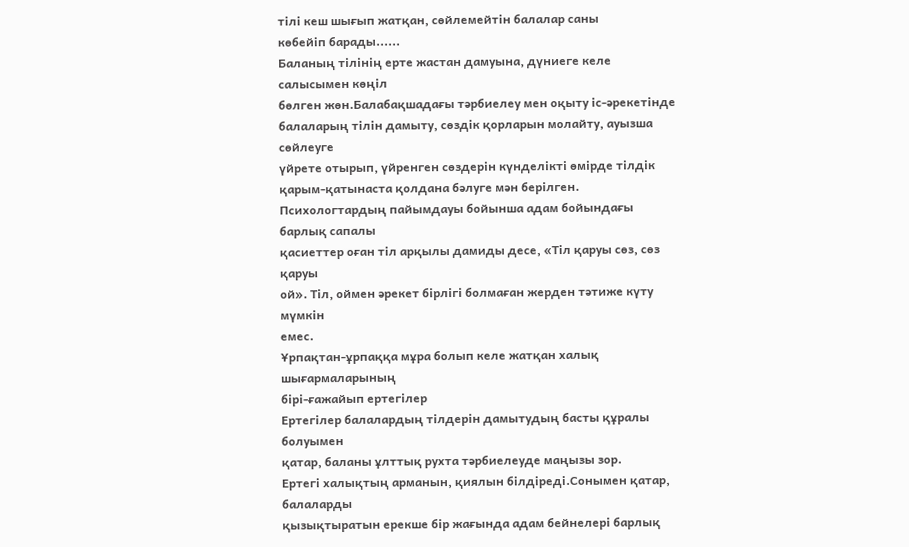тілі кеш шығып жатқан, сөйлемейтін балалар саны
көбейіп барады......
Баланың тілінің ерте жастан дамуына, дүниеге келе салысымен көңіл
бөлген жөн.Балабақшадағы тәрбиелеу мен оқыту іс-әрекетінде
балаларың тілін дамыту, сөздік қорларын молайту, ауызша сөйлеуге
үйрете отырып, үйренген сөздерін күнделікті өмірде тілдік
қарым-қатынаста қолдана бәлуге мән берілген.
Психологтардың пайымдауы бойынша адам бойындағы барлық сапалы
қасиеттер оған тіл арқылы дамиды десе, «Тіл қаруы сөз, сөз қаруы
ой». Тіл, оймен әрекет бірлігі болмаған жерден тәтиже күту мүмкін
емес.
Ұрпақтан-ұрпаққа мұра болып келе жатқан халық шығармаларының
бірі-ғажайып ертегілер
Ертегілер балалардың тілдерін дамытудың басты құралы болуымен
қатар, баланы ұлттық рухта тәрбиелеуде маңызы зор.
Ертегі халықтың арманын, қиялын білдіреді.Сонымен қатар, балаларды
қызықтыратын ерекше бір жағында адам бейнелері барлық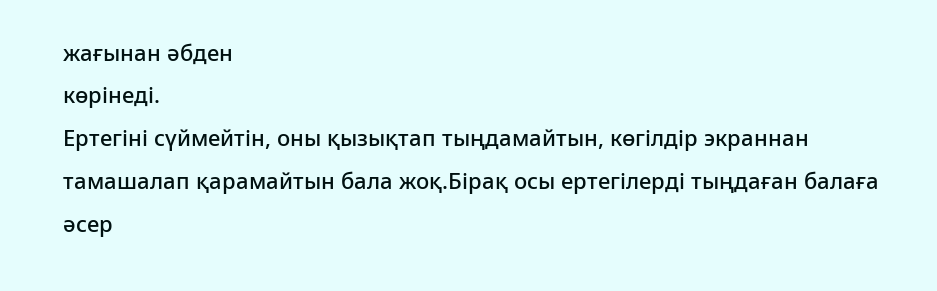жағынан әбден
көрінеді.
Ертегіні сүймейтін, оны қызықтап тыңдамайтын, көгілдір экраннан
тамашалап қарамайтын бала жоқ.Бірақ осы ертегілерді тыңдаған балаға
әсер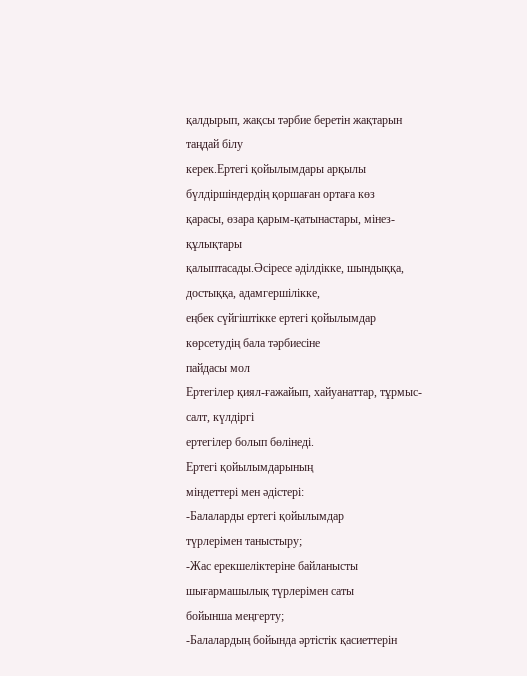қалдырып, жақсы тәрбие беретін жақтарын таңдай білу
керек.Ертегі қойылымдары арқылы бүлдіршіндердің қоршаған ортаға көз
қарасы, өзара қарым-қатынастары, мінез-құлықтары
қалыптасады.Әсіресе әділдікке, шындыққа, достыққа, адамгершілікке,
еңбек сүйгіштікке ертегі қойылымдар көрсетудің бала тәрбиесіне
пайдасы мол
Ертегілер қиял-ғажайып, хайуанаттар, тұрмыс-салт, күлдіргі
ертегілер болып бөлінеді.
Ертегі қойылымдарының
міндеттері мен әдістері:
-Балаларды ертегі қойылымдар
түрлерімен таныстыру;
-Жас ерекшеліктеріне байланысты шығармашылық түрлерімен саты
бойынша меңгерту;
-Балалардың бойында әртістік қасиеттерін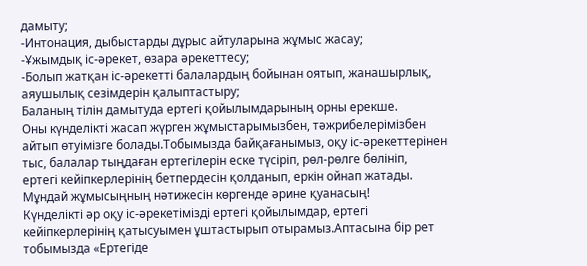дамыту;
-Интонация, дыбыстарды дұрыс айтуларына жұмыс жасау;
-Ұжымдық іс-әрекет, өзара әрекеттесу;
-Болып жатқан іс-әрекетті балалардың бойынан оятып, жанашырлық,
аяушылық сезімдерін қалыптастыру;
Баланың тілін дамытуда ертегі қойылымдарының орны ерекше.
Оны күнделікті жасап жүрген жұмыстарымызбен, тәжрибелерімізбен
айтып өтуімізге болады.Тобымызда байқағанымыз, оқу іс-әрекеттерінен
тыс, балалар тыңдаған ертегілерін еске түсіріп, рөл-рөлге бөлініп,
ертегі кейіпкерлерінің бетпердесін қолданып, еркін ойнап жатады.
Мұндай жұмысыңның нәтижесін көргенде әрине қуанасың!
Күнделікті әр оқу іс-әрекетімізді ертегі қойылымдар, ертегі
кейіпкерлерінің қатысуымен ұштастырып отырамыз.Аптасына бір рет
тобымызда «Ертегіде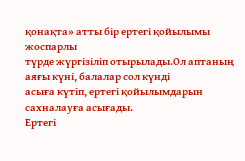қонақта» атты бір ертегі қойылымы жоспарлы
түрде жүргізіліп отырылады.Ол аптаның аяғы күні, балалар сол күнді
асыға күтіп, ертегі қойылымдарын сахналауға асығады.
Ертегі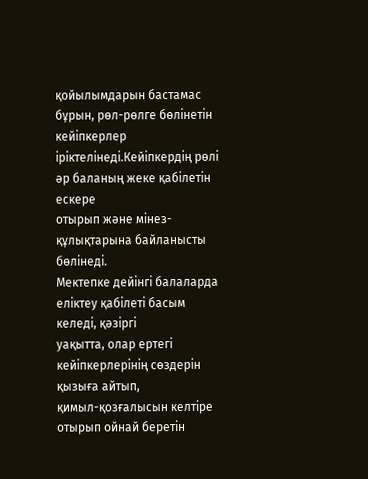қойылымдарын бастамас бұрын, рөл-рөлге бөлінетін кейіпкерлер
іріктелінеді.Кейіпкердің рөлі әр баланың жеке қабілетін ескере
отырып және мінез-құлықтарына байланысты бөлінеді.
Мектепке дейінгі балаларда еліктеу қабілеті басым келеді, қәзіргі
уақытта, олар ертегі кейіпкерлерінің сөздерін қызыға айтып,
қимыл-қозғалысын келтіре отырып ойнай беретін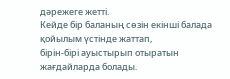дәрежеге жетті.
Кейде бір баланың сөзін екінші балада қойылым үстінде жаттап,
бірін-бірі ауыстырып отыратын жағдайларда болады.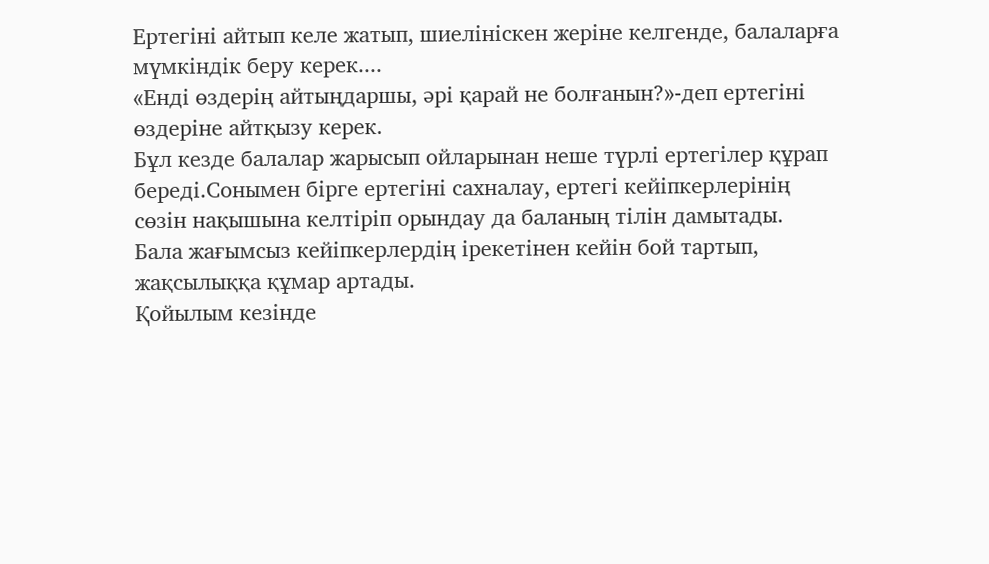Ертегіні айтып келе жатып, шиелініскен жеріне келгенде, балаларға
мүмкіндік беру керек....
«Енді өздерің айтыңдаршы, әрі қарай не болғанын?»-деп ертегіні
өздеріне айтқызу керек.
Бұл кезде балалар жарысып ойларынан неше түрлі ертегілер құрап
береді.Сонымен бірге ертегіні сахналау, ертегі кейіпкерлерінің
сөзін нақышына келтіріп орындау да баланың тілін дамытады.
Бала жағымсыз кейіпкерлердің ірекетінен кейін бой тартып,
жақсылыққа құмар артады.
Қойылым кезінде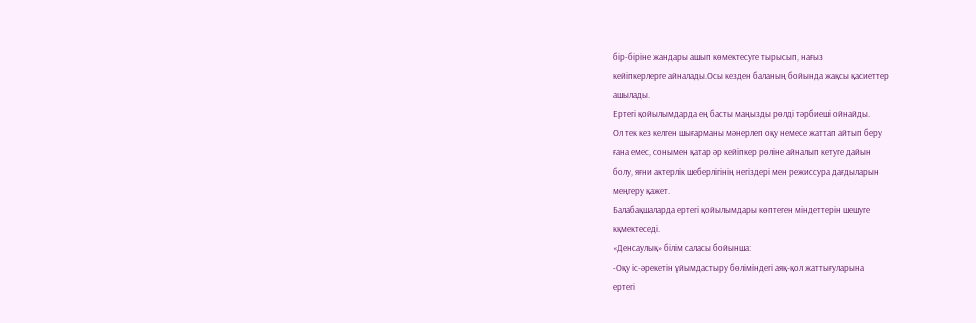бір-біріне жандары ашып көмектесуге тырысып, нағыз
кейіпкерлерге айналады.Осы кезден баланың бойында жақсы қасиеттер
ашылады.
Ертегі қойылымдарда ең басты маңызды рөлді тәрбиеші ойнайды.
Ол тек кез келген шығарманы мәнерлеп оқу немесе жаттап айтып беру
ғана емес, сонымен қатар әр кейіпкер рөліне айналып кетуге дайын
болу, яғни актерлік шеберлігінің негіздері мен режиссура дағдыларын
меңгеру қажет.
Балабақшаларда ертегі қойылымдары көптеген міндеттерін шешуге
кқмектеседі.
«Денсаулық» білім саласы бойынша:
-Оқу іс-әрекетін ұйымдастыру бөліміндегі аяқ-қол жаттығуларына
ертегі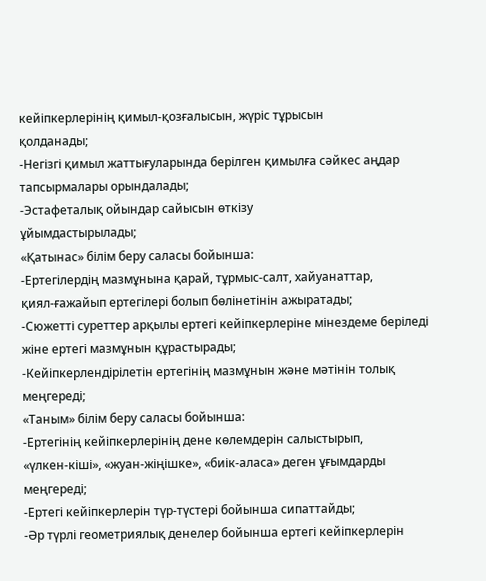кейіпкерлерінің қимыл-қозғалысын, жүріс тұрысын
қолданады;
-Негізгі қимыл жаттығуларында берілген қимылға сәйкес аңдар
тапсырмалары орындалады;
-Эстафеталық ойындар сайысын өткізу
ұйымдастырылады;
«Қатынас» білім беру саласы бойынша:
-Ертегілердің мазмұнына қарай, тұрмыс-салт, хайуанаттар,
қиял-ғажайып ертегілері болып бөлінетінін ажыратады;
-Сюжетті суреттер арқылы ертегі кейіпкерлеріне мінездеме беріледі
жіне ертегі мазмұнын құрастырады;
-Кейіпкерлендірілетін ертегінің мазмұнын және мәтінін толық
меңгереді;
«Таным» білім беру саласы бойынша:
-Ертегінің кейіпкерлерінің дене көлемдерін салыстырып,
«үлкен-кіші», «жуан-жіңішке», «биік-аласа» деген ұғымдарды
меңгереді;
-Ертегі кейіпкерлерін түр-түстері бойынша сипаттайды;
-Әр түрлі геометриялық денелер бойынша ертегі кейіпкерлерін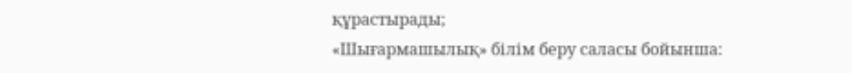құрастырады;
«Шығармашылық» білім беру саласы бойынша: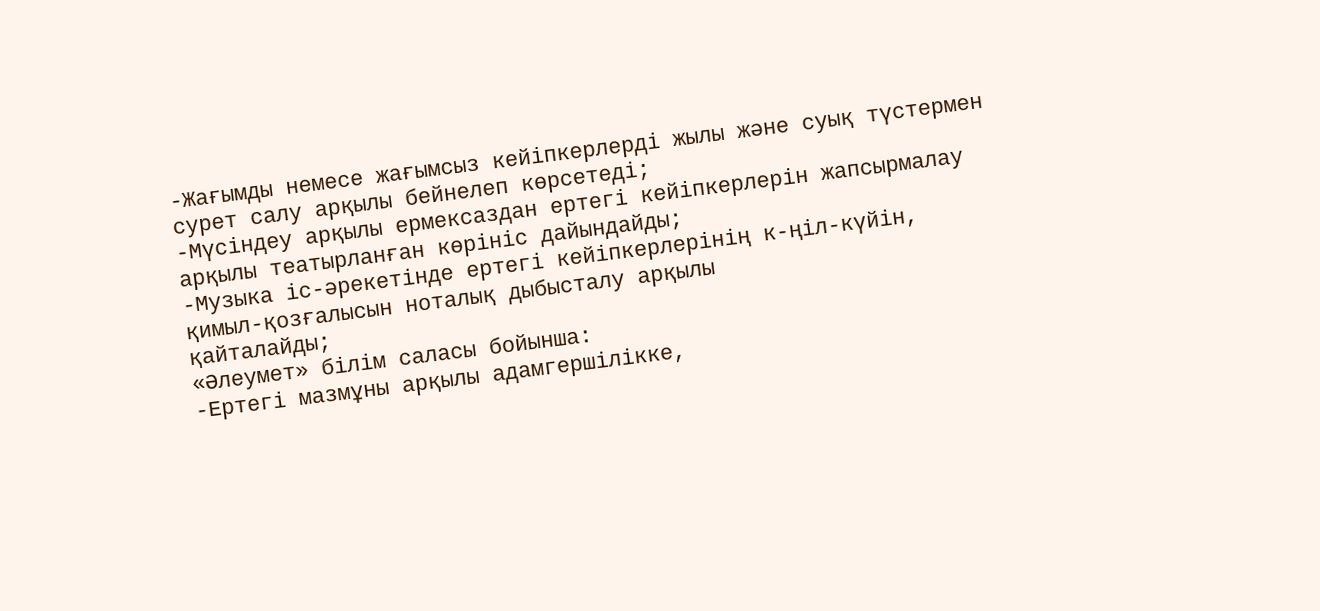-Жағымды немесе жағымсыз кейіпкерлерді жылы және суық түстермен
сурет салу арқылы бейнелеп көрсетеді;
-Мүсіндеу арқылы ермексаздан ертегі кейіпкерлерін жапсырмалау
арқылы театырланған көрініс дайындайды;
-Музыка іс-әрекетінде ертегі кейіпкерлерінің к-ңіл-күйін,
қимыл-қозғалысын ноталық дыбысталу арқылы
қайталайды;
«Әлеумет» білім саласы бойынша:
-Ертегі мазмұны арқылы адамгершілікке,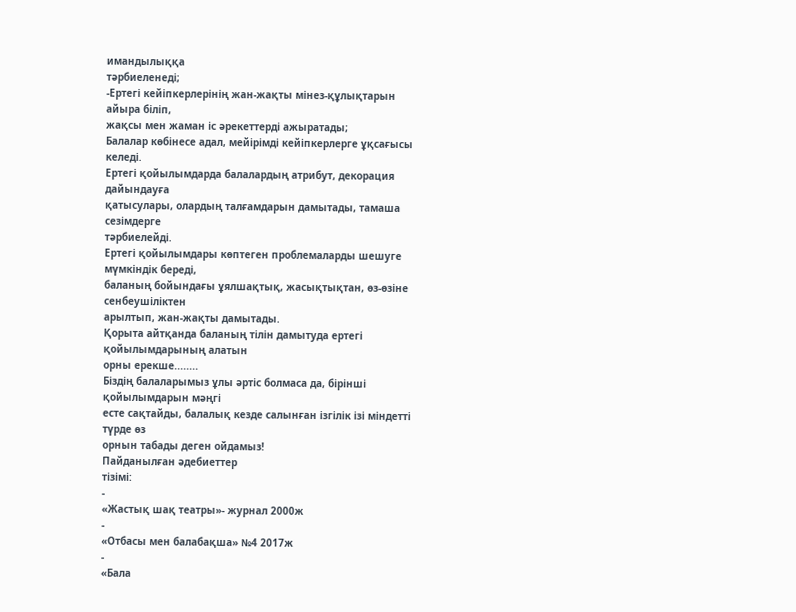имандылыққа
тәрбиеленеді;
-Ертегі кейіпкерлерінің жан-жақты мінез-құлықтарын айыра біліп,
жақсы мен жаман іс әрекеттерді ажыратады;
Балалар көбінесе адал, мейірімді кейіпкерлерге ұқсағысы келеді.
Ертегі қойылымдарда балалардың атрибут, декорация дайындауға
қатысулары, олардың талғамдарын дамытады, тамаша сезімдерге
тәрбиелейді.
Ертегі қойылымдары көптеген проблемаларды шешуге мүмкіндік береді,
баланың бойындағы ұялшақтық, жасықтықтан, өз-өзіне сенбеушіліктен
арылтып, жан-жақты дамытады.
Қорыта айтқанда баланың тілін дамытуда ертегі қойылымдарының алатын
орны ерекше........
Біздің балаларымыз ұлы әртіс болмаса да, бірінші қойылымдарын мәңгі
есте сақтайды, балалық кезде салынған ізгілік ізі міндетті түрде өз
орнын табады деген ойдамыз!
Пайданылған әдебиеттер
тізімі:
-
«Жастық шақ театры»- журнал 2000ж
-
«Отбасы мен балабақша» №4 2017ж
-
«Бала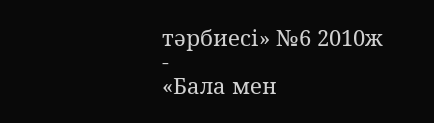тәрбиесі» №6 2010ж
-
«Бала мен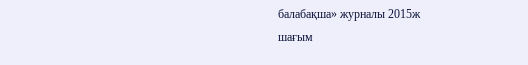балабақша» журналы 2015ж
шағым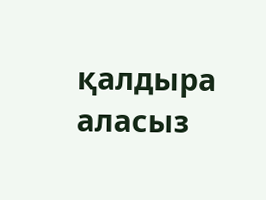қалдыра аласыз